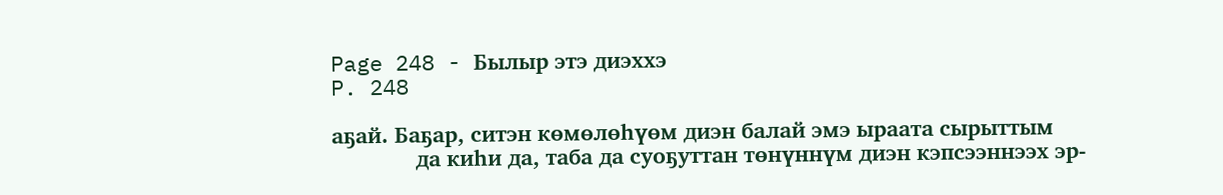Page 248 - Былыр этэ диэххэ
P. 248

аҕай. Баҕар, ситэн көмөлөһүөм диэн балай эмэ ыраата сырыттым
              да киһи да, таба да суоҕуттан төнүннүм диэн кэпсээннээх эр-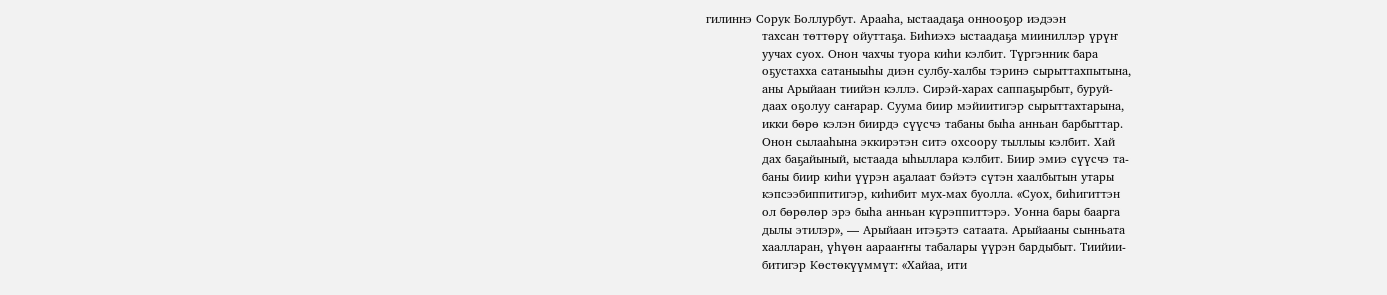гилиннэ Сорук Боллурбут. Арааһа, ыстаадаҕа оннооҕор иэдээн
              тахсан төттөрү ойуттаҕа. Биһиэхэ ыстаадаҕа мииниллэр үрүҥ
              уучах суох. Онон чахчы туора киһи кэлбит. Түргэнник бара
              оҕустахха сатаныыһы диэн сулбу-халбы тэринэ сырыттахпытына,
              аны Арыйаан тиийэн кэллэ. Сирэй-харах саппаҕырбыт, буруй-
              даах оҕолуу саҥарар. Суума биир мэйиитигэр сырыттахтарына,
              икки бөрө кэлэн биирдэ сүүсчэ табаны быһа анньан барбыттар.
              Онон сылааһына эккирэтэн ситэ охсоору тыллыы кэлбит. Хай
              дах баҕайыный, ыстаада ыһыллара кэлбит. Биир эмиэ сүүсчэ та-
              баны биир киһи үүрэн аҕалаат бэйэтэ сүтэн хаалбытын утары
              кэпсээбиппитигэр, киһибит мух-мах буолла. «Суох, биһигиттэн
              ол бөрөлөр эрэ быһа анньан күрэппиттэрэ. Уонна бары баарга
              дылы этилэр», — Арыйаан итэҕэтэ сатаата. Арыйааны сынньата
              хаалларан, үһүөн аарааҥҥы табалары үүрэн бардыбыт. Тиийии-
              битигэр Көстөкүүммүт: «Хайаа, ити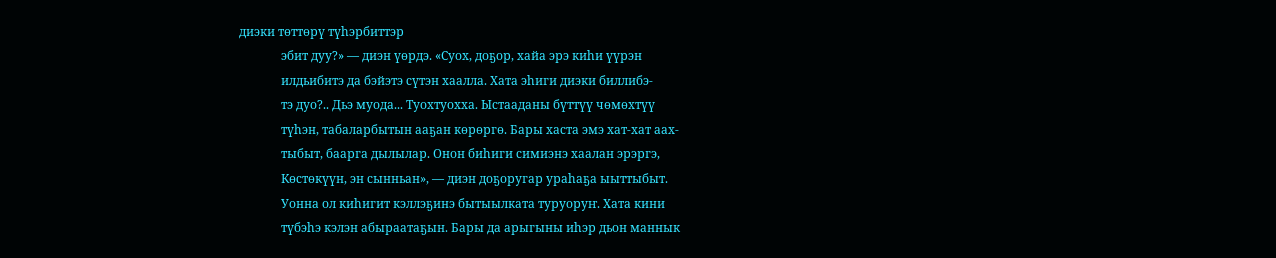диэки төттөрү түһэрбиттэр
              эбит дуу?» — диэн үөрдэ. «Суох, доҕор, хайа эрэ киһи үүрэн
              илдьибитэ да бэйэтэ сүтэн хаалла. Хата эһиги диэки биллибэ-
              тэ дуо?.. Дьэ муода... Туохтуохха. Ыстааданы бүттүү чөмөхтүү
              түһэн, табаларбытын ааҕан көрөргө. Бары хаста эмэ хат-хат аах-
              тыбыт, баарга дылылар. Онон биһиги симиэнэ хаалан эрэргэ,
              Көстөкүүн, эн сынньан», — диэн доҕоругар ураһаҕа ыыттыбыт.
              Уонна ол киһигит кэллэҕинэ бытыылката туруоруҥ. Хата кини
              түбэһэ кэлэн абыраатаҕын. Бары да арыгыны иһэр дьон маннык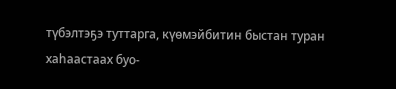түбэлтэҕэ туттарга, күөмэйбитин быстан туран хаһаастаах буо-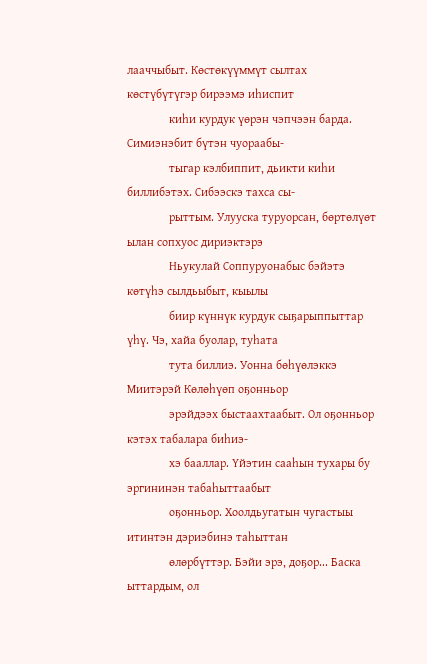лааччыбыт. Көстөкүүммүт сылтах көстүбүтүгэр бирээмэ иһиспит
              киһи курдук үөрэн чэпчээн барда. Симиэнэбит бүтэн чуораабы-
              тыгар кэлбиппит, дьикти киһи биллибэтэх. Сибээскэ тахса сы-
              рыттым. Улууска туруорсан, бөртөлүөт ылан сопхуос дириэктэрэ
              Ньукулай Соппуруонабыс бэйэтэ көтүһэ сылдьыбыт, кыылы
              биир күннүк курдук сыҕарыппыттар үһү. Чэ, хайа буолар, туһата
              тута биллиэ. Уонна бөһүөлэккэ Миитэрэй Көлөһүөп оҕонньор
              эрэйдээх быстаахтаабыт. Ол оҕонньор кэтэх табалара биһиэ-
              хэ бааллар. Үйэтин сааһын тухары бу эргининэн табаһыттаабыт
              оҕонньор. Хоолдьугатын чугастыы итинтэн дэриэбинэ таһыттан
              өлөрбүттэр. Бэйи эрэ, доҕор... Баска ыттардым, ол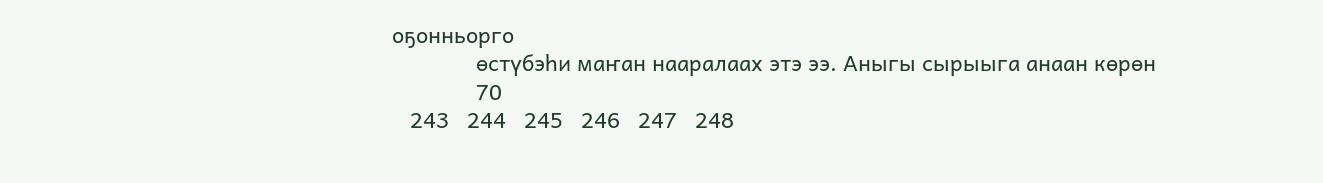оҕонньорго
              өстүбэһи маҥан нааралаах этэ ээ. Аныгы сырыыга анаан көрөн
              70
   243   244   245   246   247   248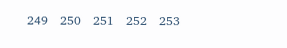249   250   251   252   253